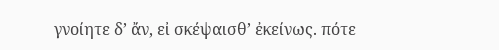γνοίητε δʼ ἄν, εἰ σκέψαισθʼ ἐκείνως. πότε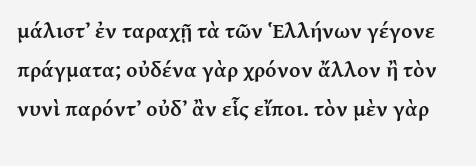μάλιστʼ ἐν ταραχῇ τὰ τῶν Ἑλλήνων γέγονε πράγματα; οὐδένα γὰρ χρόνον ἄλλον ἢ τὸν νυνὶ παρόντʼ οὐδʼ ἂν εἷς εἴποι. τὸν μὲν γὰρ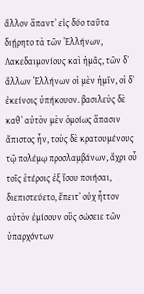ἄλλον ἅπαντʼ εἰς δύο ταῦτα διῄρητο τὰ τῶν Ἑλλήνων, Λακεδαιμονίους καὶ ἡμᾶς, τῶν δʼ ἄλλων Ἑλλήνων οἱ μὲν ἡμῖν, οἱ δʼ ἐκείνοις ὑπήκουον. βασιλεὺς δὲ καθʼ αὑτὸν μὲν ὁμοίως ἅπασιν ἄπιστος ἦν, τοὺς δὲ κρατουμένους τῷ πολέμῳ προσλαμβάνων, ἄχρι οὗ τοῖς ἑτέροις ἐξ ἴσου ποιήσαι, διεπιστεύετο, ἔπειτʼ οὐχ ἧττον αὐτὸν ἐμίσουν οὓς σώσειε τῶν ὑπαρχόντων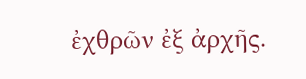ἐχθρῶν ἐξ ἀρχῆς.